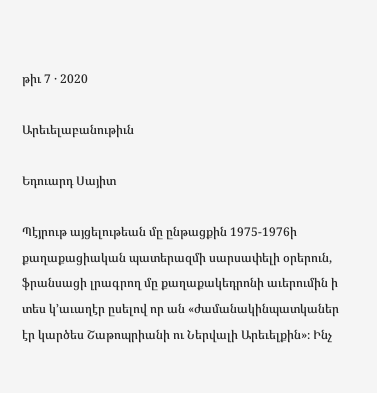թիւ 7 · 2020

Արեւելաբանութիւն

Եդուարդ Սայիտ

Պէյրութ այցելութեան մը ընթացքին 1975-1976ի քաղաքացիական պատերազմի սարսափելի օրերուն, ֆրանսացի լրագրող մը քաղաքակեդրոնի աւերումին ի տես կ՚աւաղէր ըսելով որ ան «ժամանակինպատկաներ էր կարծես Շաթոպրիանի ու Ներվալի Արեւելքին»։ Ինչ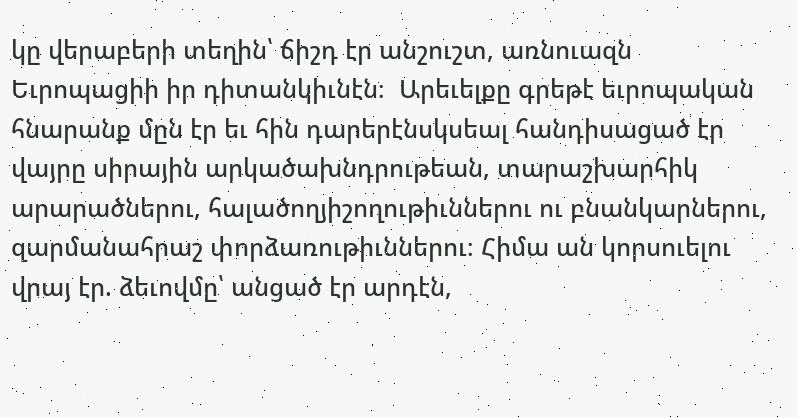կը վերաբերի տեղին՝ ճիշդ էր անշուշտ, առնուազն Եւրոպացիի իր դիտանկիւնէն։  Արեւելքը գրեթէ եւրոպական հնարանք մըն էր եւ հին դարերէնսկսեալ հանդիսացած էր վայրը սիրային արկածախնդրութեան, տարաշխարհիկ արարածներու, հալածողյիշողութիւններու ու բնանկարներու, զարմանահրաշ փորձառութիւններու։ Հիմա ան կորսուելու վրայ էր. ձեւովմը՝ անցած էր արդէն,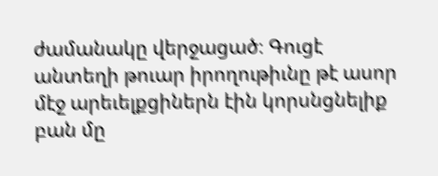ժամանակը վերջացած։ Գուցէ անտեղի թուար իրողութիւնը թէ ասոր մէջ արեւելքցիներն էին կորսնցնելիք բան մը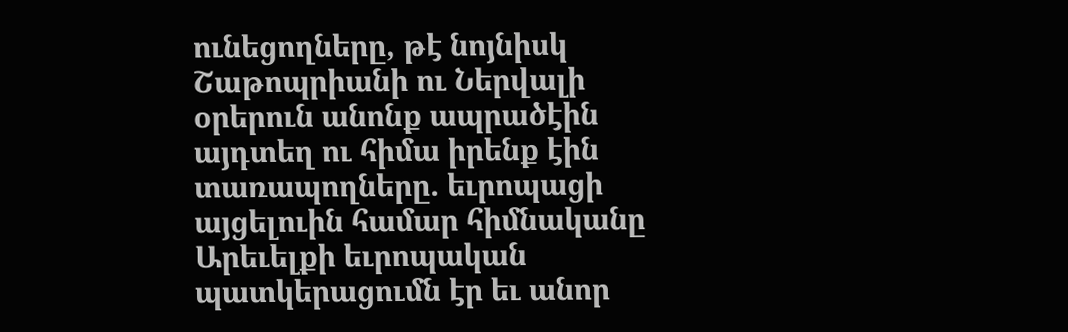ունեցողները, թէ նոյնիսկ Շաթոպրիանի ու Ներվալի օրերուն անոնք ապրածէին այդտեղ ու հիմա իրենք էին տառապողները. եւրոպացի այցելուին համար հիմնականը Արեւելքի եւրոպական պատկերացումն էր եւ անոր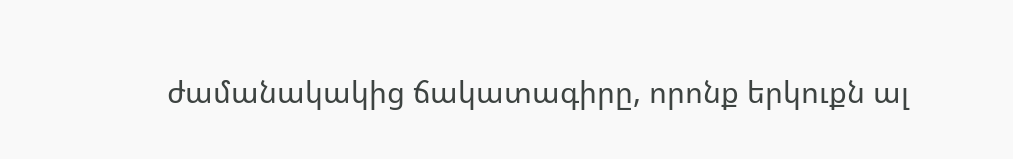ժամանակակից ճակատագիրը, որոնք երկուքն ալ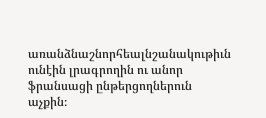առանձնաշնորհեալնշանակութիւն ունէին լրագրողին ու անոր ֆրանսացի ընթերցողներուն աչքին։